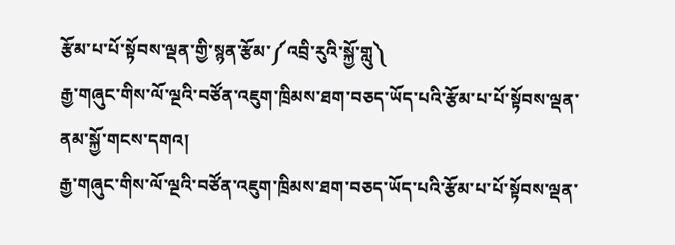རྩོམ་པ་པོ་སྟོབས་ལྡན་གྱི་སྙན་རྩོམ་༼འབྲི་རུའི་སྐྱོ་གླུ༽
རྒྱ་གཞུང་གིས་ལོ་ལྔའི་བཙོན་འཇུག་ཁྲིམས་ཐག་བཅད་ཡོད་པའི་རྩོམ་པ་པོ་སྟོབས་ལྡན་ནམ་སྐྱོ་གངས་དགའ།
རྒྱ་གཞུང་གིས་ལོ་ལྔའི་བཙོན་འཇུག་ཁྲིམས་ཐག་བཅད་ཡོད་པའི་རྩོམ་པ་པོ་སྟོབས་ལྡན་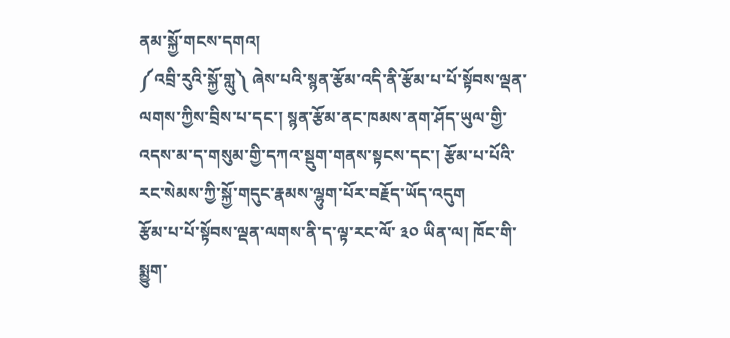ནམ་སྐྱོ་གངས་དགའ།
༼འབྲི་རུའི་སྐྱོ་གླུ༽ ཞེས་པའི་སྙན་རྩོམ་འདི་ནི་རྩོམ་པ་པོ་སྟོབས་ལྡན་ལགས་ཀྱིས་བྲིས་པ་དང་། སྙན་རྩོམ་ནང་ཁམས་ནག་ཤོད་ཡུལ་གྱི་འདས་མ་ད་གསུམ་གྱི་དཀའ་སྡུག་གནས་སྟངས་དང་། རྩོམ་པ་པོའི་རང་སེམས་ཀྱི་སྐྱོ་གདུང་རྣམས་ལྷུག་པོར་བརྗོད་ཡོད་འདུག
རྩོམ་པ་པོ་སྟོབས་ལྡན་ལགས་ནི་ད་ལྟ་རང་ལོ་ ༣༠ ཡིན་ལ། ཁོང་གི་སྨྱུག་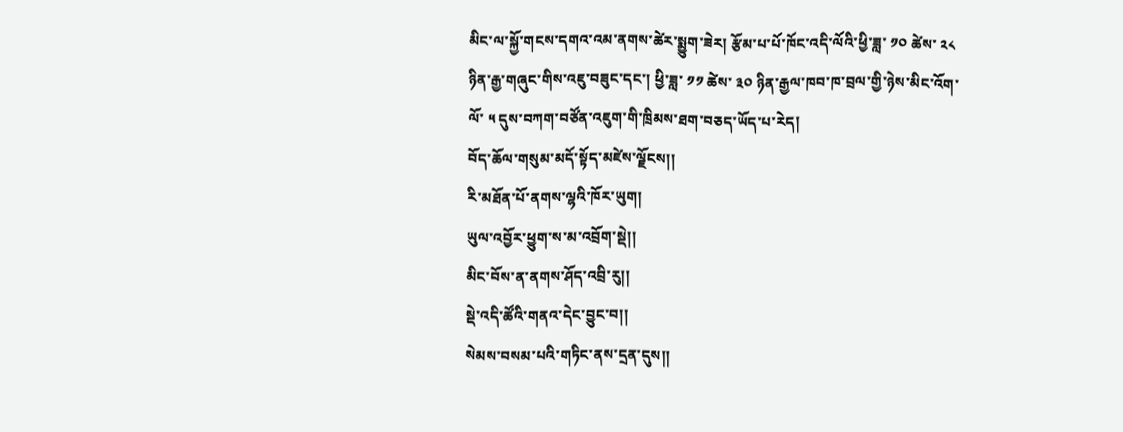མིང་ལ་སྐྱོ་གངས་དགའ་འམ་ནགས་ཚེར་སྨྱུག་ཟེར། རྩོམ་པ་པོ་ཁོང་འདི་ལོའི་ཕྱི་ཟླ་ ༡༠ ཚེས་ ༢༨ ཉིན་རྒྱ་གཞུང་གིས་འཇུ་བཟུང་དང་། ཕྱི་ཟླ་ ༡༡ ཚེས་ ༣༠ ཉིན་རྒྱལ་ཁབ་ཁ་བྲལ་གྱི་ཉེས་མིང་འོག་ལོ་ ༥ དུས་བཀག་བཙོན་འཇུག་གི་ཁྲིམས་ཐག་བཅད་ཡོད་པ་རེད།
བོད་ཆོལ་གསུམ་མདོ་སྟོད་མཛེས་ལྗོངས།།
རི་མཐོན་པོ་ནགས་ལྷའི་ཁོར་ཡུག།
ཡུལ་འབྱོར་ཕྱུག་ས་མ་འབྲོག་སྡེ།།
མིང་བོས་ན་ནགས་ཤོད་འབྲི་རུ།།
སྡེ་འདི་ཚོའི་གནའ་དེང་བྱུང་བ།།
སེམས་བསམ་པའི་གཏིང་ནས་དྲན་དུས།།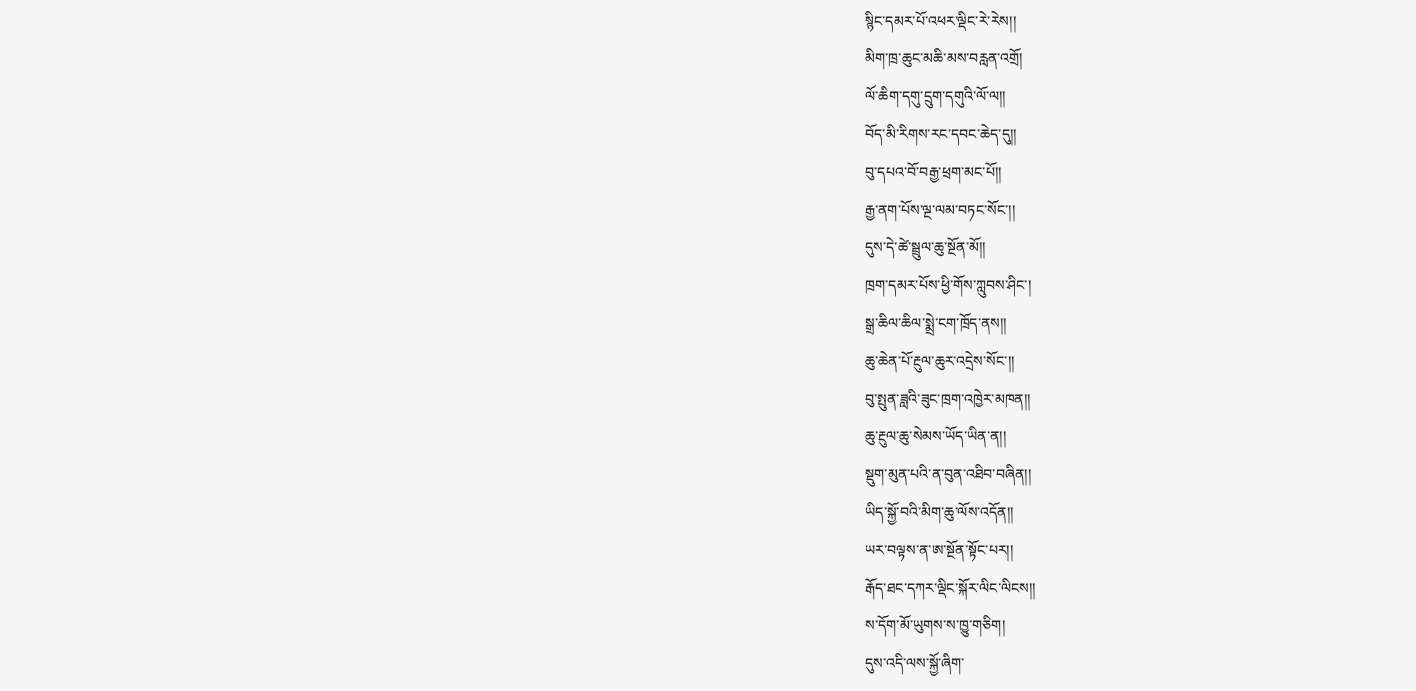སྙིང་དམར་པོ་འཕར་ལྡིང་རེ་རེས།།
མིག་ཁྲ་ཆུང་མཆི་མས་བརླན་འགྲོ།
ལོ་ཆིག་དགུ་དྲུག་དགུའི་ལོ་ལ།།
བོད་མི་རིགས་རང་དབང་ཆེད་དུ།།
བུ་དཔའ་བོ་བརྒྱ་ཕྲག་མང་པོ།།
རྒྱ་ནག་པོས་ལྔ་ལམ་བཏང་སོང་།།
དུས་དེ་ཚེ་སྦྲུལ་ཆུ་སྔོན་མོ།།
ཁྲག་དམར་པོས་ཕྱི་གོས་ཀླུབས་ཤིང་།
སྒྲ་ཆིལ་ཆིལ་སྨྲེ་ངག་ཁྲོད་ནས།།
ཆུ་ཆེན་པོ་རྔུལ་ཆུར་འདྲེས་སོང་།།
བུ་སྤུན་ཟླའི་ཟུང་ཁྲག་འཁྱེར་མཁན།།
ཆུ་རྔུལ་ཆུ་སེམས་ཡོད་ཡིན་ན།།
སྡུག་མུན་པའི་ན་བུན་འཐིབ་བཞིན།།
ཡིད་སྐྱོ་བའི་མིག་ཆུ་ལོས་འདོན།།
ཡར་བལྟས་ན་ཨ་སྔོན་སྟོང་པར།།
རྒོད་ཐང་དཀར་ལྡིང་སྐོར་ལིང་ལིངས།།
ས་དོག་མོ་ཡུགས་ས་ཁྱུ་གཅིག།
དུས་འདི་ལས་སྐྱོ་ཞིག་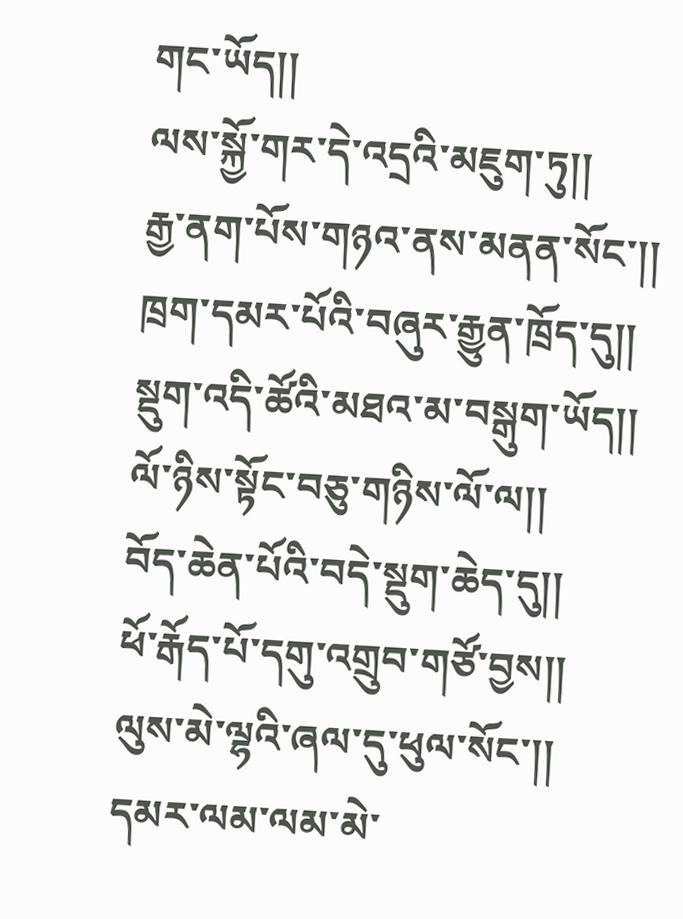གང་ཡོད།།
ལས་སྐྱོ་གར་དེ་འདྲའི་མཇུག་ཏུ།།
རྒྱ་ནག་པོས་གཉའ་ནས་མནན་སོང་།།
ཁྲག་དམར་པོའི་བཞུར་རྒྱུན་ཁྲོད་དུ།།
སྡུག་འདི་ཚོའི་མཐའ་མ་བསྒུག་ཡོད།།
ལོ་ཉིས་སྟོང་བཅུ་གཉིས་ལོ་ལ།།
བོད་ཆེན་པོའི་བདེ་སྡུག་ཆེད་དུ།།
ཕོ་རྒོད་པོ་དགུ་འགྲུབ་གཙོ་བྱས།།
ལུས་མེ་ལྷའི་ཞལ་དུ་ཕུལ་སོང་།།
དམར་ལམ་ལམ་མེ་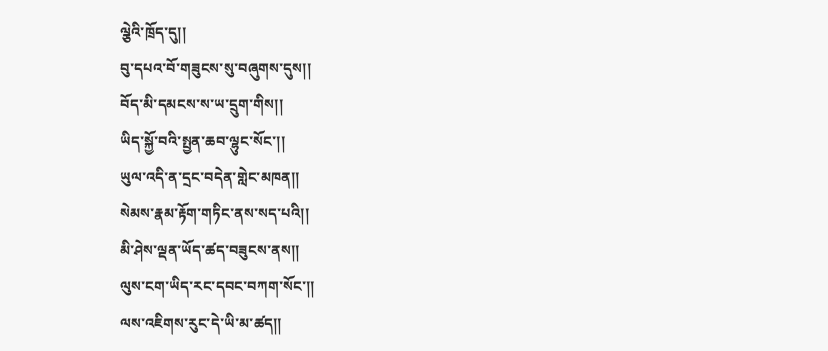ལྕེའི་ཁྲོད་དུ།།
བུ་དཔའ་བོ་གཟུངས་སུ་བཞུགས་དུས།།
བོད་མི་དམངས་ས་ཡ་དྲུག་གིས།།
ཡིད་སྐྱོ་བའི་སྤྱན་ཆབ་ལྷུང་སོང་།།
ཡུལ་འདི་ན་དྲང་བདེན་གླེང་མཁན།།
སེམས་རྣམ་རྟོག་གཏིང་ནས་སད་པའི།།
མི་ཤེས་ལྡན་ཡོད་ཚད་བཟུངས་ནས།།
ལུས་ངག་ཡིད་རང་དབང་བཀག་སོང་།།
ལས་འཇིགས་རུང་དེ་ཡི་མ་ཚད།།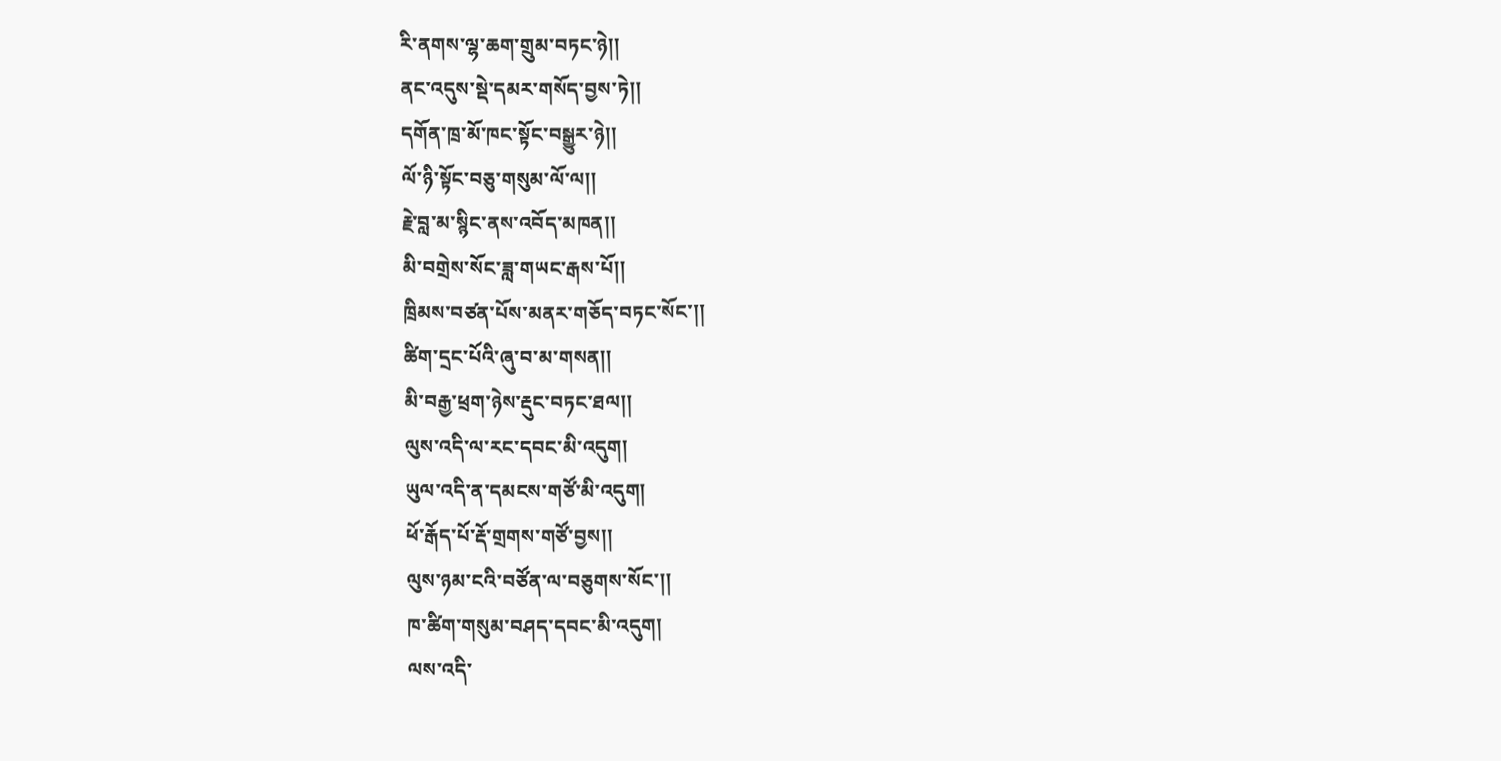རི་ནགས་ལྷ་ཆག་གྲུམ་བཏང་ཉེ།།
ནང་འདུས་སྡེ་དམར་གསོད་བྱས་ཏེ།།
དགོན་ཁྲ་མོ་ཁང་སྟོང་བསྒྱུར་ཉེ།།
ལོ་ཉི་སྟོང་བཅུ་གསུམ་ལོ་ལ།།
རྗེ་བླ་མ་སྙིང་ནས་འབོད་མཁན།།
མི་བགྲེས་སོང་ཟླ་གཡང་རྒས་པོ།།
ཁྲིམས་བཙན་པོས་མནར་གཅོད་བཏང་སོང་།།
ཚིག་དྲང་པོའི་ཞུ་བ་མ་གསན།།
མི་བརྒྱ་ཕྲག་ཉེས་རྡུང་བཏང་ཐལ།།
ལུས་འདི་ལ་རང་དབང་མི་འདུག།
ཡུལ་འདི་ན་དམངས་གཙོ་མི་འདུག།
ཕོ་རྒོད་པོ་རྡོ་གྲགས་གཙོ་བྱས།།
ལུས་ཉམ་ངའི་བཙོན་ལ་བཅུགས་སོང་།།
ཁ་ཚིག་གསུམ་བཤད་དབང་མི་འདུག།
ལས་འདི་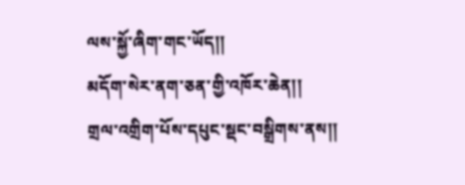ལས་སྐྱོ་ཞིག་གང་ཡོད།།
མདོག་སེར་ནག་ཅན་གྱི་འཁོར་ཆེན།།
གྲལ་འགྲིག་པོས་དཔུང་སྡང་བསྒྲིགས་ནས།།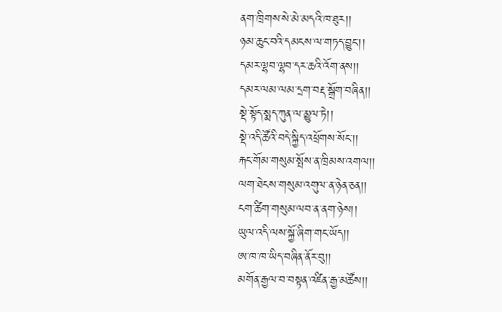ནག་ཁྲིགས་སེ་མེ་མདའི་ཁ་ཐུར།།
ཉམ་ཆུང་བའི་དམངས་ལ་གཏད་བྱུང་།།
དམར་ལྷབ་ལྷབ་དར་ཆའི་འོག་ནས།།
དམར་ལམ་ལམ་དྲག་བརྡ་སྒྲོག་བཞིན།།
སྡེ་སྟོད་སྨད་ཀུན་ལ་མྱུལ་ཏེ།།
སྡེ་འདི་ཚོའི་བདེ་སྐྱིད་འཕྲོགས་སོང་།།
རྐང་གོམ་གསུམ་སྤོས་ན་ཁྲིམས་འགལ།།
ལག་ཐེངས་གསུམ་འགུལ་ན་ཉེན་ཅན།།
ངག་ཚིག་གསུམ་ལབ་ན་ནག་ཉེས།།
ཡུལ་འདི་ལས་སྐྱོ་ཞིག་གང་ཡོད།།
ཨ་ཁ་ཁ་ཡིད་བཞིན་ནོར་བུ།།
མགོན་རྒྱལ་བ་བསྟན་འཛིན་རྒྱ་མཚོས།།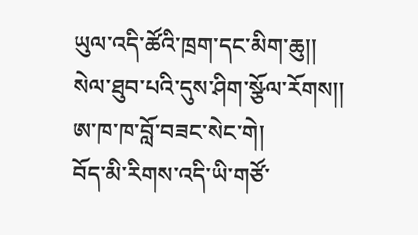ཡུལ་འདི་ཚོའི་ཁྲག་དང་མིག་ཆུ།།
སེལ་ཐུབ་པའི་དུས་ཤིག་སྩོལ་རོགས།།
ཨ་ཁ་ཁ་བློ་བཟང་སེང་གེ།
བོད་མི་རིགས་འདི་ཡི་གཙོ་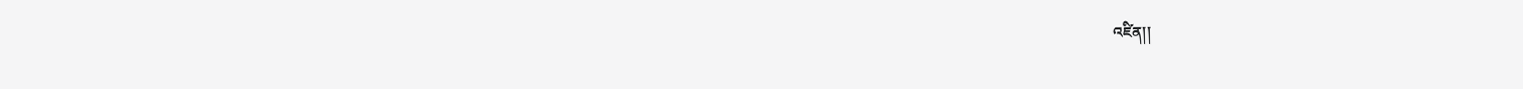འཛིན།།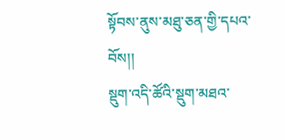སྟོབས་ནུས་མཐུ་ཅན་གྱི་དཔའ་བོས།།
སྡུག་འདི་ཚོའི་སྡུག་མཐའ་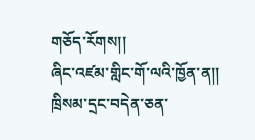གཅོད་རོགས།།
ཞིང་འཛམ་གླིང་གོ་ལའི་ཁྱོན་ན།།
ཁྲིསམ་དྲང་བདེན་ཅན་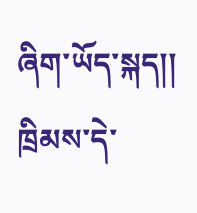ཞིག་ཡོད་སྐད།།
ཁྲིམས་དེ་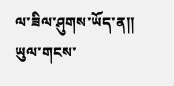ལ་ཟིལ་ཤུགས་ཡོད་ན།།
ཡུལ་གངས་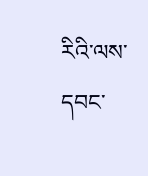རིའི་ལས་དབང་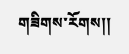གཟིགས་རོགས།།